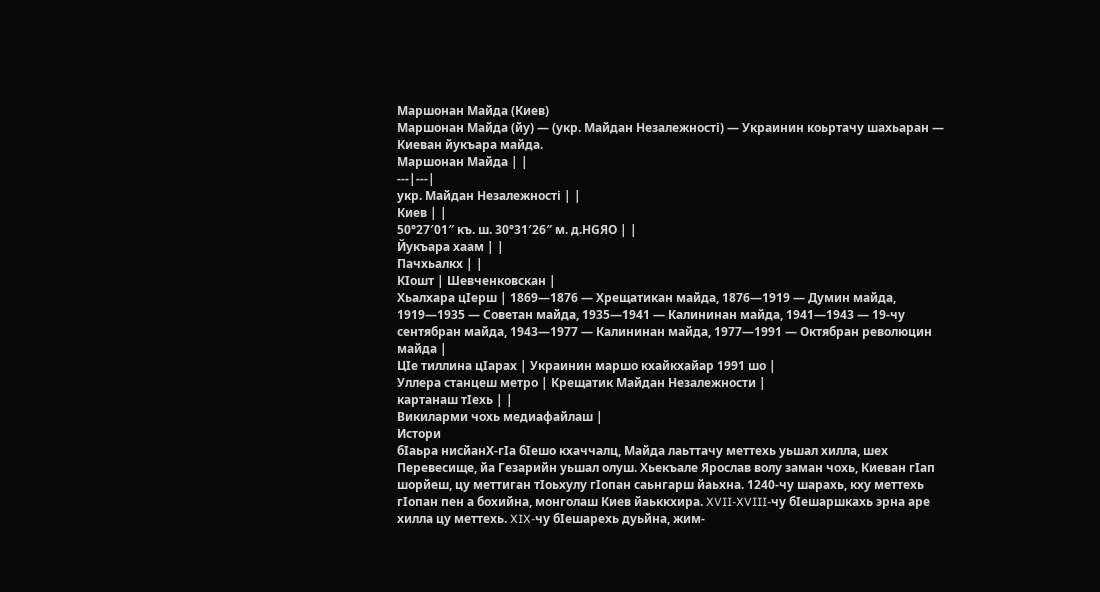Маршонан Майда (Киев)
Маршонан Майда (йу) — (укр. Майдан Незалежності) — Украинин коьртачу шахьаран — Киеван йукъара майда.
Маршонан Майда | |
---|---|
укр. Майдан Незалежності | |
Киев | |
50°27′01″ къ. ш. 30°31′26″ м. д.HGЯO | |
Йукъара хаам | |
Пачхьалкх | |
КӀошт | Шевченковскан |
Хьалхара цӀерш | 1869—1876 — Хрещатикан майда, 1876—1919 — Думин майда, 1919—1935 — Советан майда, 1935—1941 — Калининан майда, 1941—1943 — 19-чу сентябран майда, 1943—1977 — Калининан майда, 1977—1991 — Октябран революцин майда |
ЦӀе тиллина цӀарах | Украинин маршо кхайкхайар 1991 шо |
Уллера станцеш метро | Крещатик Майдан Незалежности |
картанаш тӀехь | |
Викиларми чохь медиафайлаш |
Истори
бӀаьра нисйанX-гӀа бӀешо кхаччалц, Майда лаьттачу меттехь уьшал хилла, шех Перевесище, йа Гезарийн уьшал олуш. Хьекъале Ярослав волу заман чохь, Киеван гӀап шорйеш, цу меттиган тӀоьхулу гӀопан саьнгарш йаьхна. 1240-чу шарахь, кху меттехь гӀопан пен а бохийна, монголаш Киев йаьккхира. XVII-XVIII-чу бӀешаршкахь эрна аре хилла цу меттехь. XIX-чу бӀешарехь дуьйна, жим-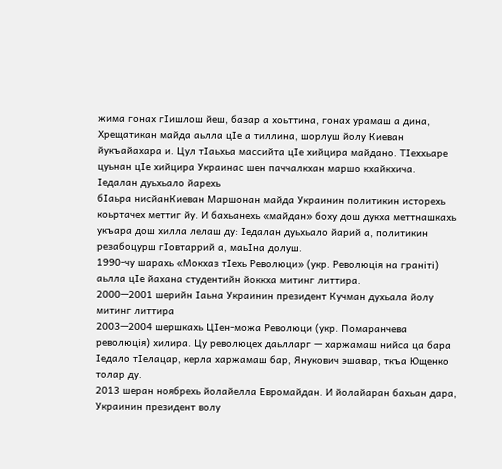жима гонах гӀишлош йеш, базар а хоьттина, гонах урамаш а дина, Хрещатикан майда аьлла цӀе а тиллина, шорлуш йолу Киеван йукъайахара и. Цул тӀаьхьа массийта цӀе хийцира майдано. ТӀеххьаре цуьнан цӀе хийцира Украинас шен паччалкхан маршо кхайкхича.
Ӏедалан дуьхьало йарехь
бӀаьра нисйанКиеван Маршонан майда Украинин политикин исторехь коьртачех меттиг йу. И бахьанехь «майдан» боху дош дукха меттнашкахь укъара дош хилла лелаш ду: Ӏедалан дуьхьало йарий а, политикин резабоцурш гӀовтаррий а, маьӀна долуш.
1990-чу шарахь «Мокхаз тӀехь Революци» (укр. Революція на граніті) аьлла цӀе йахана студентийн йоккха митинг литтира.
2000—2001 шерийн Ӏаьна Украинин президент Кучман духьала йолу митинг литтира
2003—2004 шершкахь ЦӀен-можа Революци (укр. Помаранчева революція) хилира. Цу революцех даьлларг — харжамаш нийса ца бара Ӏедало тӀелацар, керла харжамаш бар, Янукович эшавар, ткъа Ющенко толар ду.
2013 шеран ноябрехь йолайелла Евромайдан. И йолайаран бахьан дара, Украинин президент волу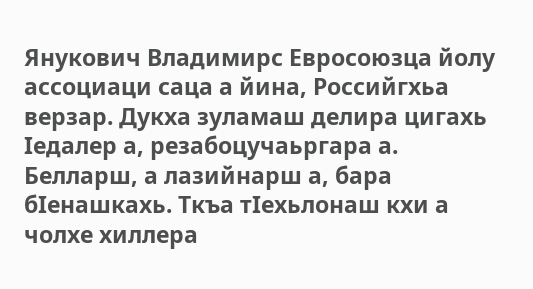Янукович Владимирс Евросоюзца йолу ассоциаци саца а йина, Российгхьа верзар. Дукха зуламаш делира цигахь Ӏедалер а, резабоцучаьргара а. Белларш, а лазийнарш а, бара бӀенашкахь. Ткъа тӀехьлонаш кхи а чолхе хиллера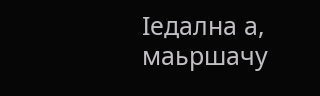Ӏедална а, маьршачу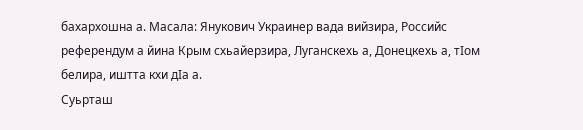бахархошна а. Масала: Янукович Украинер вада вийзира, Российс референдум а йина Крым схьайерзира, Луганскехь а, Донецкехь а, тӀом белира, иштта кхи дӀа а.
Суьрташ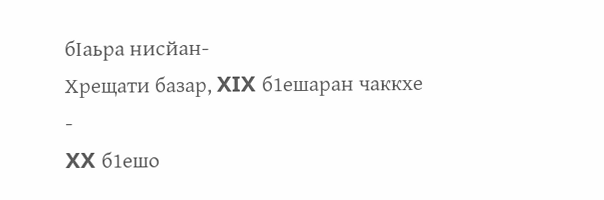бӀаьра нисйан-
Хрещати базар, XIX б1ешаран чаккхе
-
XX б1ешо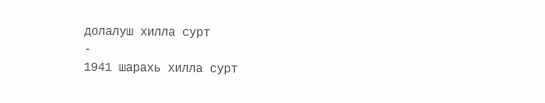долалуш хилла сурт
-
1941 шарахь хилла сурт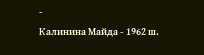-
Калинина Майда - 1962 ш.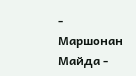-
Маршонан Майда -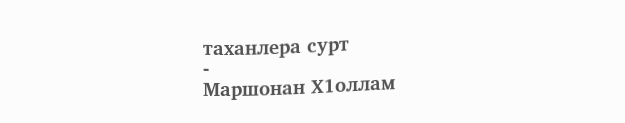таханлера сурт
-
Маршонан Х1оллам